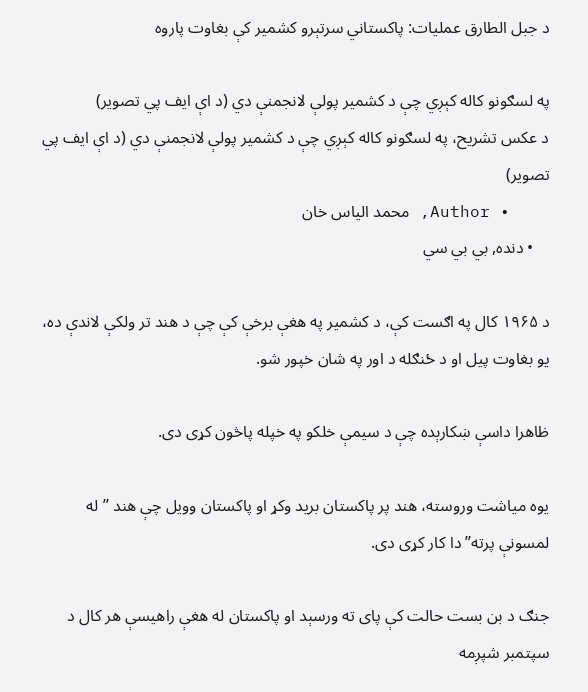د جبل الطارق عملیات: پاکستاني سرتېرو کشمیر کې بغاوت پاروه

په لسګونو کاله کېږي چې د کشمیر پولې لانجمنې دي (د اې ایف پي تصویر)
د عکس تشریح، په لسګونو کاله کېږي چې د کشمیر پولې لانجمنې دي (د اې ایف پي تصویر)
    • Author, محمد الیاس خان
    • دنده, بي بي سي

د ۱۹۶۵ کال په اګست کې، د کشمیر په هغې برخې کې چې د هند تر ولکې لاندې ده، یو بغاوت پیل او د ځنګله د اور په شان خپور شو.

ظاهرا داسې ښکارېده چې د سیمې خلکو په خپله پاڅون کړی دی.

یوه میاشت وروسته، هند پر پاکستان برید وکړ او پاکستان وویل چې هند ’’له لمسونې پرته’’ دا کار کړی دی.

جنګ د بن بست حالت کې پای ته ورسېد او پاکستان له هغې راهیسې هر کال د سپتمبر شپږمه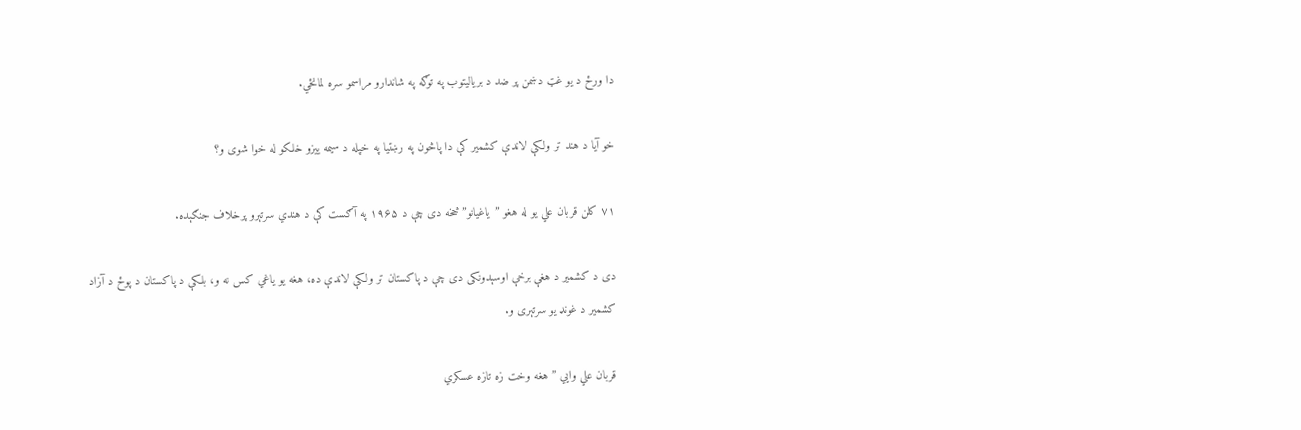دا ورځ د یو غټ دښمن پر ضد د بریالیتوب په توګه په شاندارو مراسمو سره لمانځي.

خو آیا د هند تر ولکې لاندې کشمیر کې دا پاڅون په رښتیا په خپله د سیمه ییزو خلکو له خوا شوی و؟

۷۱ کلن قربان علي یو له هغو ’’یاغیانو’’ څخه دی چې د ۱۹۶۵ په آګست کې د هندي سرتېرو پرخلاف جنګېده.

دی د کشمیر د هغې برخې اوسېدونکی دی چې د پاکستان تر ولکې لاندې ده، هغه یو یاغي کس نه و، بلکې د پاکستان د پوځ د آزاد کشمیر د غونډ یو سرتېری و.

قربان علي وايي ’’هغه وخت زه تازه عسکري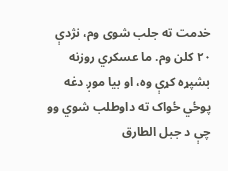خدمت ته جلب شوی وم، نژدې ۲۰ کلن وم. ما عسکري روزنه بشپړه کړې وه، او بیا موږ دغه پوځي ځواک ته داوطلب شوي وو چې د جبل الطارق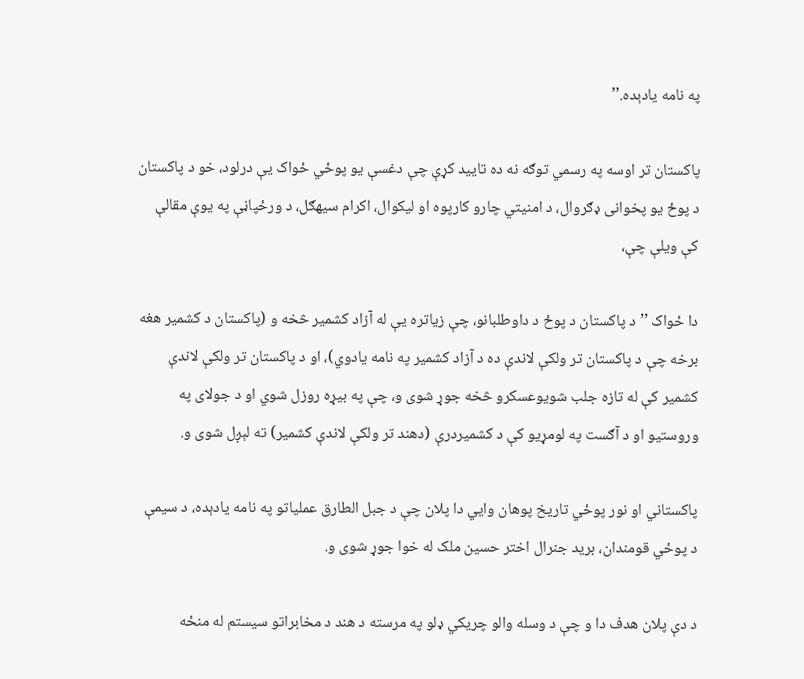په نامه یادېده.’’

پاکستان تر اوسه په رسمي توګه نه ده تایید کړې چې دغسې یو پوځي ځواک یې درلود، خو د پاکستان د پوځ یو پخوانی ډګروال، د امنیتي چارو کارپوه او لیکوال، اکرام سیهګل، د ورځپاڼې په یوې مقالې کې ویلې چې،

دا ځواک ’’د پاکستان د پوځ د داوطلبانو، چې زیاتره یې له آزاد کشمیر څخه و (پاکستان د کشمیر هغه برخه چې د پاکستان تر ولکې لاندې ده د آزاد کشمیر په نامه یادوي)، او د پاکستان تر ولکې لاندې کشمیر کې له تازه جلب شویوعسکرو څخه جوړ شوی و، چې په بیړه روزل شوي او د جولای په وروستیو او د آګست په لومړیو کې د کشمیردرې (دهند تر ولکې لاندې کشمیر) ته لېږل شوی و.

پاکستاني او نور پوځي تاریخ پوهان وايي دا پلان چې د جبل الطارق عملیاتو په نامه یادېده، د سیمې د پوځي قومندان، برید جنرال اختر حسین ملک له خوا جوړ شوی و.

د دې پلان هدف دا و چې د وسله والو چریکي ډلو په مرسته د هند د مخابراتو سیستم له منځه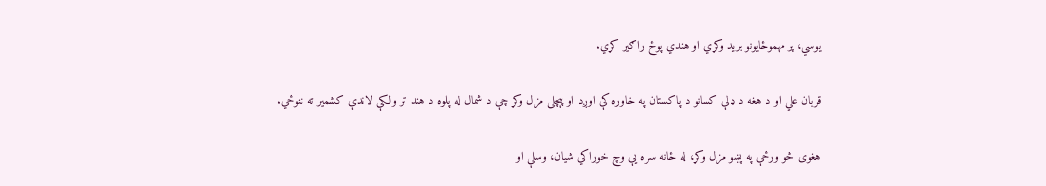یوسي، پر مهموځایونو برید وکړي او هندي پوځ راګیر کړي.

قربان علي او د هغه د ډلې کسانو د پاکستان په خاوره کې اوږد او پېچلی مزل وکړ چې د شمال له پلوه د هند تر ولکې لاندې کشمیر ته ننوځي.

هغوی څو ورځې په پښو مزل وکړ، له ځانه سره یې وچ خوراکي شیان، وسلې او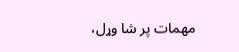مهمات پر شا وړل،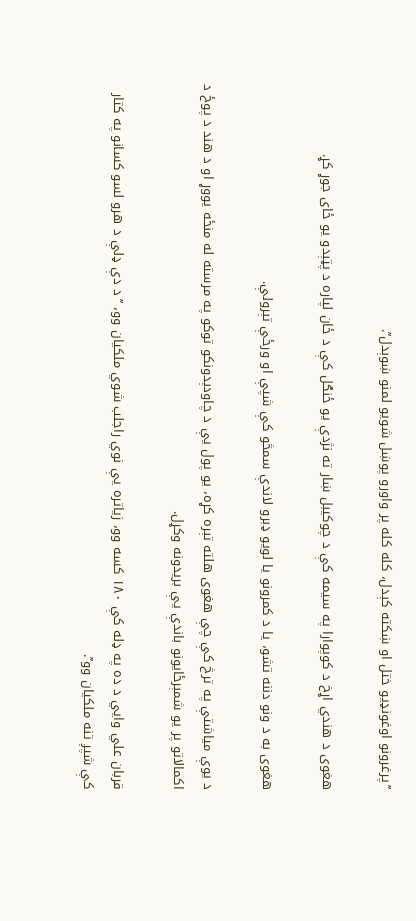’’پرغرونو اوغونډیو ختل او ښکته کېدل، کله کله پر واورو پوښل شویو لمنو ښوېدل’’.

هغوی د هندي اړخ د کوپوارا په سیمه کې د چوکیبل ښار ته نژدې یو ځنګل کې د ځان لپاره د پټېدو یو ځای جوړ کړ.

هغوی به د ونو دننه تشو، یا د کمرونو یا لویو ډبرو لاندې سمڅو کې شپې او ورځې تېرولې.

د یوې میاشتې په ترڅ کې چې هغوی هلته تېره کړه، یو پول یې د چاودېدونکو توکو په مرسته له منځه یووړ او د هند د پوځ د اکمالاتو پر یو شمېرځایونو باندې یې بریدونه وکړل.

قربان علي وايي د ده په ډله کې ۱۸۰ کسه وو، زیاتره یې نوي راجلب شوي ملکیان وو، ’’د دې ډلې د هرو لسو کسانو په کتار کې شپږ تنه ملکیان وو’’.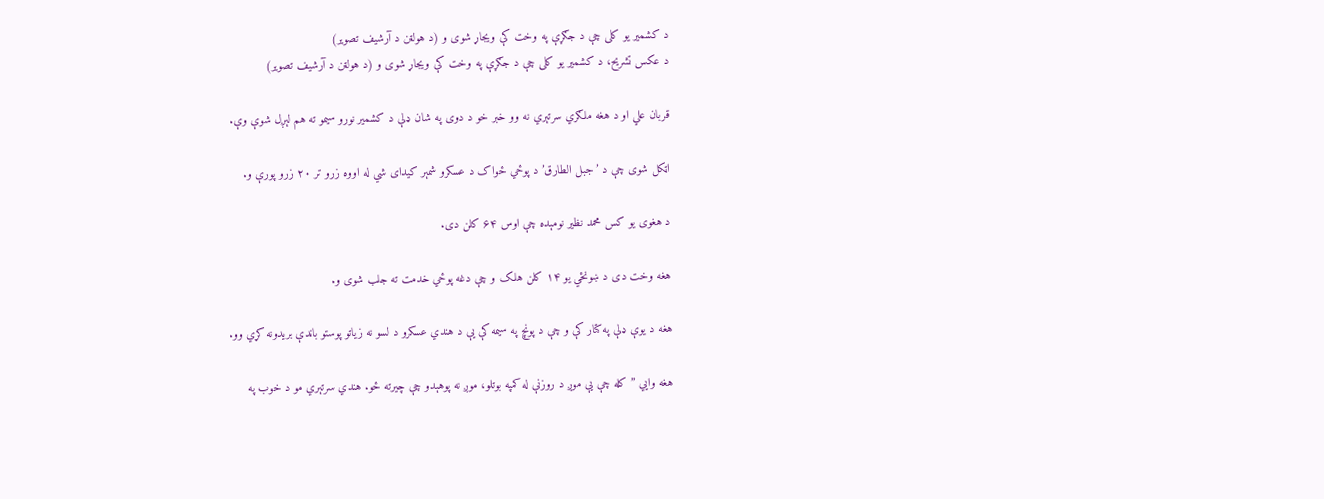د کشمیر یو کلی چې د جګړې په وخت کې ویجاړ شوی و (د هولټن د آرشیف تصویر)
د عکس تشریح، د کشمیر یو کلی چې د جګړې په وخت کې ویجاړ شوی و (د هولټن د آرشیف تصویر)

قربان علي او د هغه ملګري سرتېري نه وو خبر خو د دوی په شان ډلې د کشمیر نورو سیمو ته هم لېږل شوې وې.

اټکل شوی چې د ’جبل الطارق’ د پوځي ځواک د عسکرو شمېر کیدای شي له اووه زرو تر ۲۰ زرو پورې و.

د هغوی یو کس محمد نظیر نومېده چې اوس ۶۴ کلن دی.

هغه وخت دی د ښونځي یو ۱۴ کلن هلک و چې دغه پوځي خدمت ته جلب شوی و.

هغه د یوې ډلې په کتار کې و چې د پونچ په سیمه کې یې د هندي عسکرو د لسو نه زیاتو پوستو باندې بریدونه کړي وو.

هغه وايي ’’ کله چې یې موږ د روزنې له کمپه بوتلو، موږ نه پوهېدو چې چیرته ځو. هندي سرتېري مو د خوب په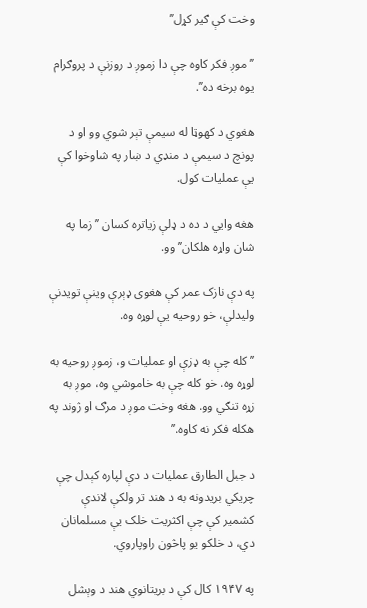وخت کې ګیر کړل’’

’’موږ فکر کاوه چې دا زموږ د روزنې د پروګرام یوه برخه ده’’.

هغوي د کهوټا له سیمې تېر شوي وو او د پونچ د سیمې د منډي د ښار په شاوخوا کې یې عملیات کول.

هغه وايي د ده د ډلې زیاتره کسان ’’زما په شان واړه هلکان’’ وو.

په دې نازک عمر کې هغوی ډېرې وینې تویدنې ولیدلې، خو روحیه یې لوړه وه.

’’کله چې به ډزې او عملیات و، زموږ روحیه به لوړه وه. خو کله چې به خاموشي وه، موږ به زړه تنګي وو. هغه وخت موږ د مرګ او ژوند په هکله فکر نه کاوه.’’

د جبل الطارق عملیات د دې لپاره کېدل چې چریکي بریدونه به د هند تر ولکې لاندې کشمیر کې چې اکثریت خلک یې مسلمانان دي، د خلکو یو پاڅون راوپاروي.

په ۱۹۴۷ کال کې د بریتانوي هند د وېشل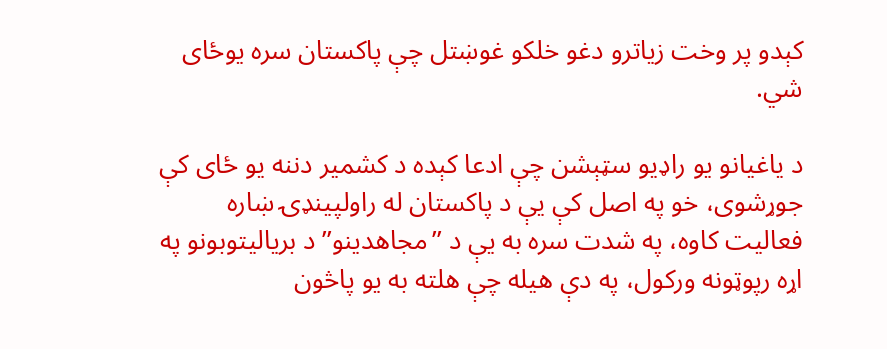کېدو پر وخت زیاترو دغو خلکو غوښتل چې پاکستان سره یوځای شي.

د یاغیانو یو راډیو سټېشن چې ادعا کېده د کشمیر دننه یو ځای کې جوړشوی، خو په اصل کې یې د پاکستان له راولپینډۍ ښاره فعالیت کاوه، په شدت سره به یې د ’’مجاهدینو’’ د بریالیتوبونو په اړه رپوټونه ورکول، په دې هیله چې هلته به یو پاڅون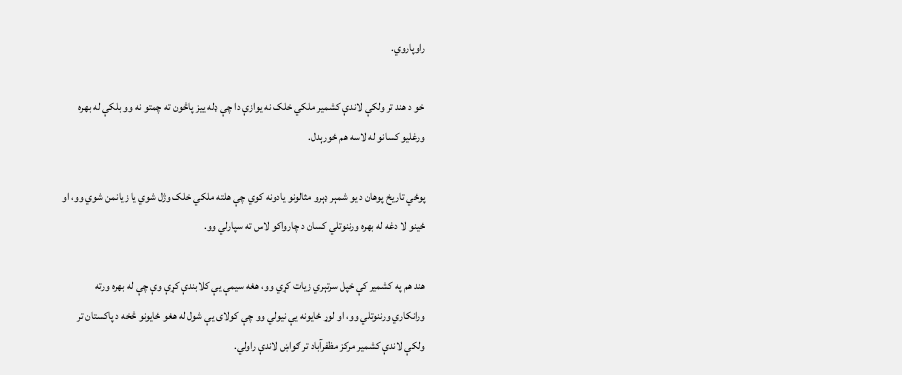راوپاروي.

خو د هند تر ولکې لاندې کشمیر ملکي خلک نه یوازې دا چې ډله ییز پاڅون ته چمتو نه وو بلکې له بهره ورغلیو کسانو له لاسه هم ځورېدل.

پوځي تاریخ پوهان د یو شمېر ډېرو مثالونو یادونه کوي چې هلته ملکي خلک وژل شوي یا زیانمن شوي وو، او ځینو لا دغه له بهره ورننوتلي کسان د چارواکو لاس ته سپارلي وو.

هند هم په کشمیر کې خپل سرتېري زیات کړي وو، هغه سیمې یې کلابندې کړې وې چې له بهره ورته ورانکاري ورننوتلي وو، او لوړ ځایونه یې نیولي وو چې کولای یې شول له هغو ځایونو څخه د پاکستان تر ولکې لاندې کشمیر مرکز مظفرآباد تر ګواښ لاندې راولي.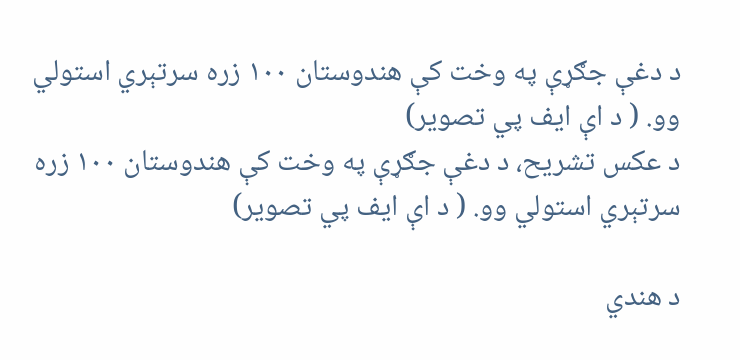د دغې جګړې په وخت کې هندوستان ۱۰۰ زره سرتېري استولي وو. ( د اې ایف پي تصویر)
د عکس تشریح، د دغې جګړې په وخت کې هندوستان ۱۰۰ زره سرتېري استولي وو. ( د اې ایف پي تصویر)

د هندي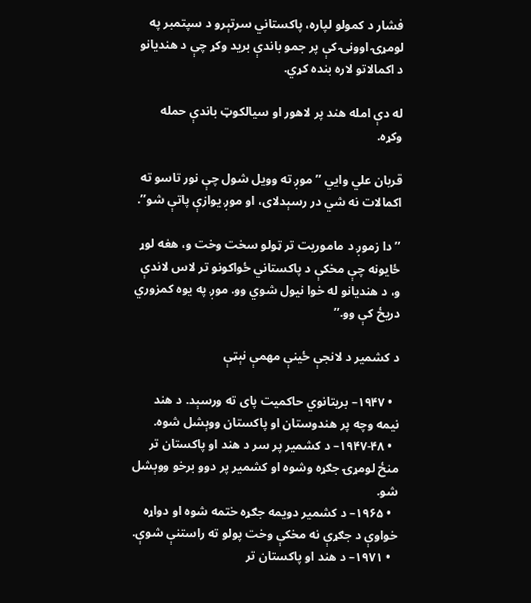فشار د کمولو لپاره، پاکستاني سرتېرو د سپتمبر په لومړۍ اوونۍ کې پر جمو باندې برید وکړ چې د هندیانو د اکمالاتو لاره بنده کړي.

له دې امله هند پر لاهور او سیالکوټ باندې حمله وکړه.

قربان علي وايي ’’موږ ته وویل شول چې نور تاسو ته اکمالات نه شي در رسېدلای، او موږ یوازې پاتې شو’’.

’’دا زموږ د ماموریت تر ټولو سخت وخت و، هغه لوړ ځایونه چې مخکې د پاکستاني ځواکونو تر لاس لاندې و، د هندیانو له خوا نیول شوي وو. موږ په یوه کمزوري دریځ کې وو.’’

د کشمیر د لانجې ځینې مهمې نېټې

  • ۱۹۴۷– بریتانوي حاکمیت پای ته ورسېد. د هند نیمه وچه پر هندوستان او پاکستان ووېشل شوه.
  • ۱۹۴۷-۴۸– د کشمیر پر سر د هند او پاکستان تر منځ لومړۍ جګړه وشوه او کشمیر پر دوو برخو ووېشل شو.
  • ۱۹۶۵– د کشمیر دویمه جګړه ختمه شوه او دواړه خواوې د جګړې نه مخکې وخت پولو ته راستنې شوې.
  • ۱۹۷۱– د هند او پاکستان تر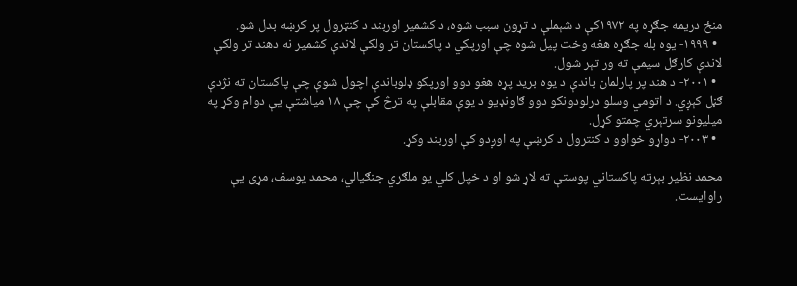منځ دریمه جګړه په ۱۹۷۲کې د شېملې د تړون سبب شوه، د کشمیر اوربند د کنټرول پر کرښه بدل شو.
  • ۱۹۹۹- یوه بله جګړه هغه وخت پیل شوه چې اورپکي د پاکستان تر ولکې لاندې کشمیر نه دهند تر ولکې لاندې کارګل سیمې ته ور تېر شول.
  • ۲۰۰۱- د هند پر پارلمان باندې د یوه برید پړه هغو دوو اورپکو ډلوباندې اچول شوې چې پاکستان ته نژدې ګڼل کېږي. د اتومي وسلو درلودونکو دوو ګاونډیو د یوې مقابلې په ترڅ کې چې ۱۸ میاشتې یې دوام وکړ په میلیونو سرتېري چمتو کړل.
  • ۲۰۰۳- دواړو خواوو د کنترول د کرښې په اوږدو کې اوربند وکړ.

محمد نظیر بېرته پاکستاني پوستې ته لاړ شو او د خپل کلي یو ملګري جنګیالي، محمد یوسف، مړی یې راوایست.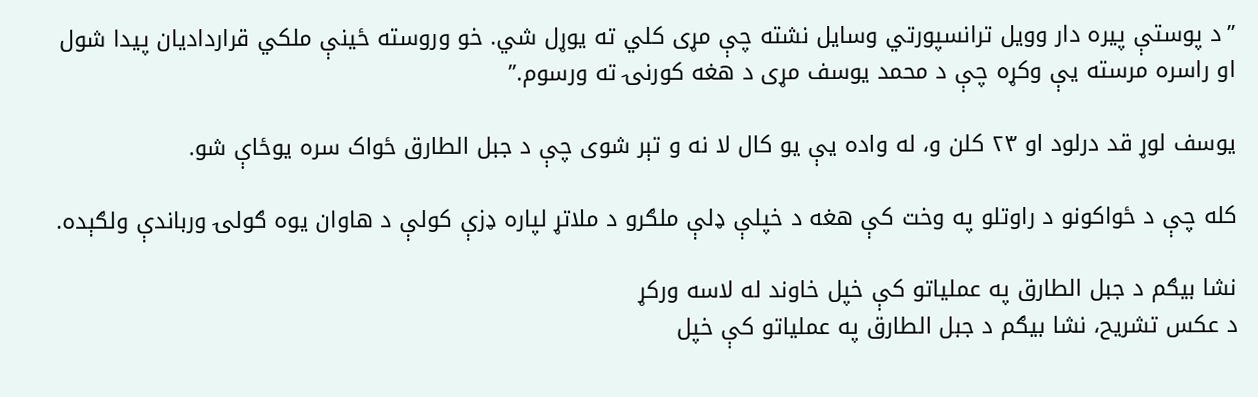’’د پوستې پیره دار وویل ترانسپورتي وسایل نشته چې مړی کلي ته یوړل شي. خو وروسته ځینې ملکي قراردادیان پیدا شول او راسره مرسته یې وکړه چې د محمد یوسف مړی د هغه کورنۍ ته ورسوم.’’

یوسف لوړ قد درلود او ۲۳ کلن و، له واده یې یو کال لا نه و تېر شوی چې د جبل الطارق ځواک سره یوځاې شو.

کله چې د ځواکونو د راوتلو په وخت کې هغه د خپلې ډلې ملګرو د ملاتړ لپاره ډزې کولې د هاوان یوه ګولۍ ورباندې ولګېده.

نشا بیګم د جبل الطارق په عملیاتو کې خپل خاوند له لاسه ورکړ
د عکس تشریح، نشا بیګم د جبل الطارق په عملیاتو کې خپل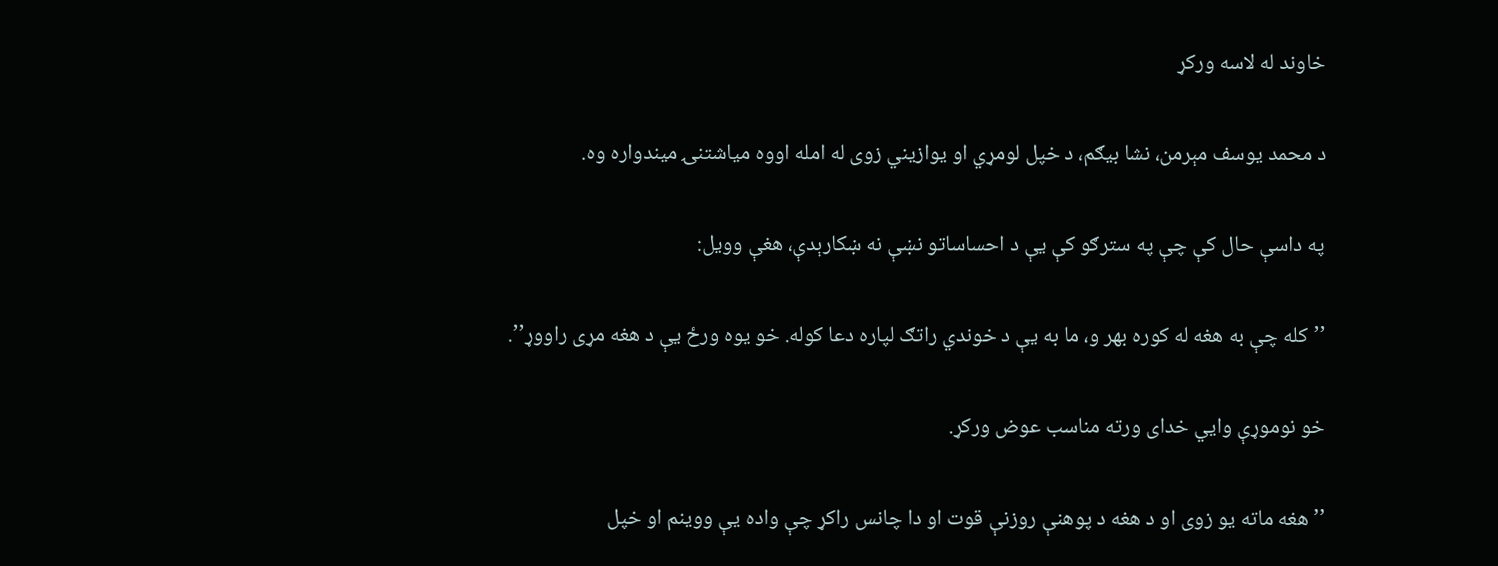خاوند له لاسه ورکړ

د محمد یوسف مېرمن، نشا بیګم، د خپل لومړي او یوازیني زوی له امله اووه میاشتنۍ میندواره وه.

په داسې حال کې چې په سترګو کې یې د احساساتو نښې نه ښکارېدې، هغې وویل:

’’کله چې به هغه له کوره بهر و، ما به یې د خوندي راتګ لپاره دعا کوله. خو یوه ورځ یې د هغه مړی راووړ’’.

خو نوموړې وايي خدای ورته مناسب عوض ورکړ.

’’هغه ماته یو زوی او د هغه د پوهنې روزنې قوت او دا چانس راکړ چې واده یې ووینم او خپل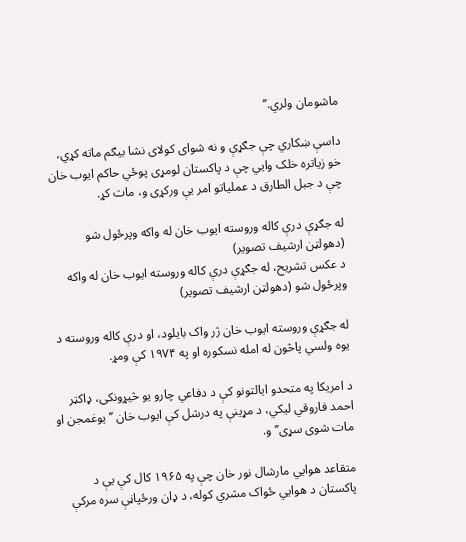ماشومان ولري.’’

داسې ښکاري چې جګړې و نه شوای کولای نشا بیګم ماته کړي، خو زیاتره خلک وايي چې د پاکستان لومړی پوځي حاکم ایوب خان چې د جبل الطارق د عملیاتو امر یې ورکړی و، مات کړ.

له جګړې درې کاله وروسته ایوب خان له واکه وپرځول شو (دهولټن ارشیف تصویر)
د عکس تشریح، له جګړې درې کاله وروسته ایوب خان له واکه وپرځول شو (دهولټن ارشیف تصویر)

له جګړې وروسته ایوب خان ژر واک بایلود، او درې کاله وروسته د یوه ولسي پاڅون له امله نسکوره او په ۱۹۷۴ کې ومړ.

د امریکا په متحدو ایالتونو کې د دفاعي چارو یو څیړونکی، ډاکټر احمد فاروقي لیکي، د مړینې په درشل کې ایوب خان ’’یوغمجن او مات شوی سړی’’ و.

متقاعد هوايي مارشال نور خان چې په ۱۹۶۵ کال کې یې د پاکستان د هوايي ځواک مشري کوله، د ډان ورځپاڼې سره مرکې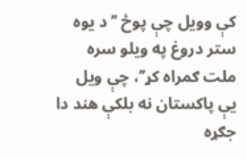کې وویل چې پوځ ’’د یوه ستر دروغ په ویلو سره ملت ګمراه کړ’’، چې ویل یې پاکستان نه بلکې هند دا جګړه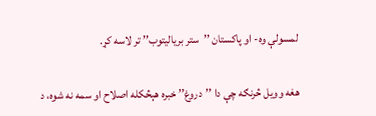لمسولې وه- او پاکستان ’’ستر بریالیتوب’’ تر لاسه کړ.

هغه وویل څرنګه چې دا ’’دروغ’’ خبره هېڅکله اصلاح او سمه نه شوه، د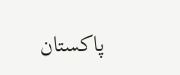پاکستان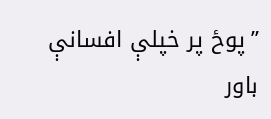’’پوځ پر خپلې افسانې باور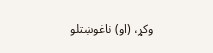وکړ، (او) ناغوښتلو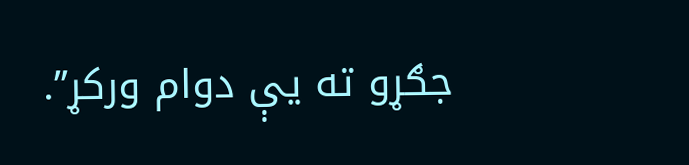جګړو ته یې دوام ورکړ’’.